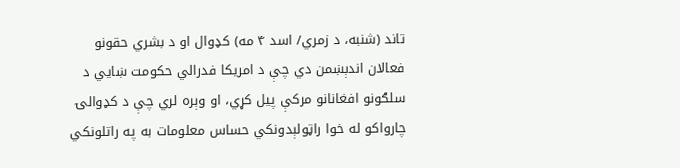تاند (شنبه، د زمري/ اسد ۴ مه) کډوال او د بشري حقونو فعالان اندېښمن دي چې د امریکا فدرالي حکومت ښايي د سلګونو افغانانو مرکې پیل کړي، او وېره لري چې د کډوالۍ چارواکو له خوا راټولېدونکي حساس معلومات به په راتلونکي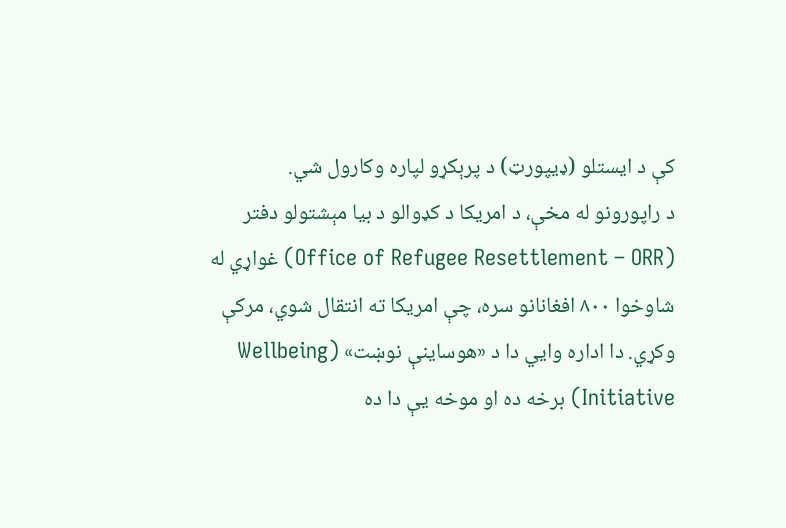کې د ایستلو (ډیپورټ) د پرېکړو لپاره وکارول شي.
د راپورونو له مخې، د امریکا د کډوالو د بیا مېشتولو دفتر (Office of Refugee Resettlement – ORR) غواړي له شاوخوا ۸۰۰ افغانانو سره، چې امریکا ته انتقال شوي، مرکې وکړي. دا اداره وايي دا د «هوساینې نوښت» (Wellbeing Initiative) برخه ده او موخه یې دا ده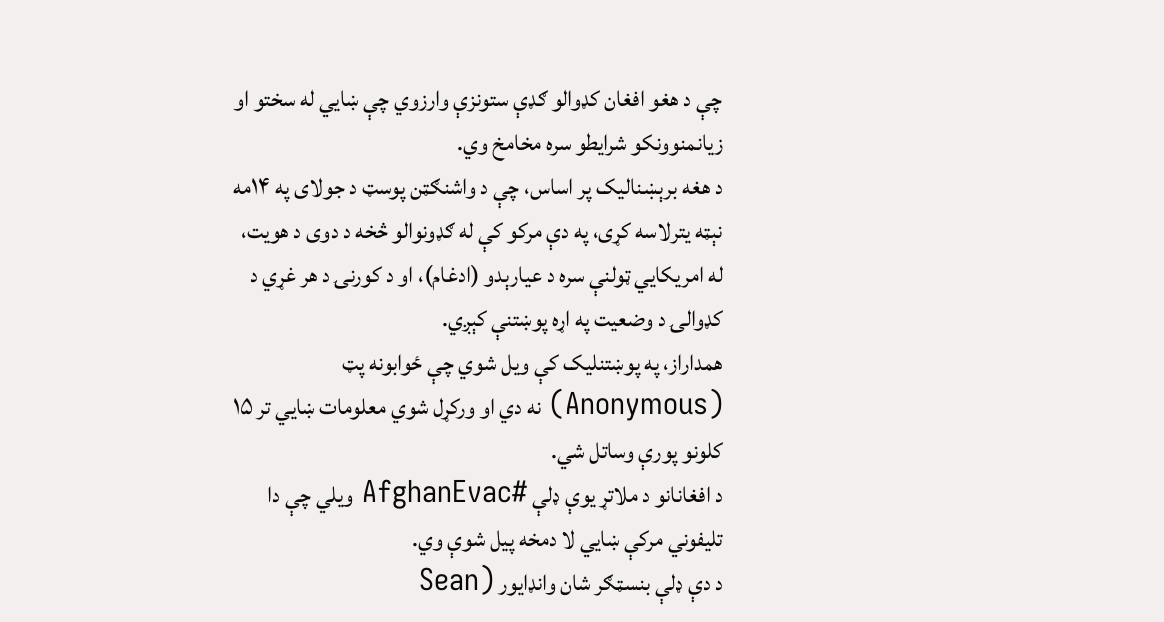چې د هغو افغان کډوالو ګډې ستونزې وارزوي چې ښايي له سختو او زیانمنوونکو شرایطو سره مخامخ وي.
د هغه برېښنالیک پر اساس، چې د واشنګټن پوسټ د جولای په ۱۴مه نېټه یترلاسه کړی، په دې مرکو کې له ګډونوالو څخه د دوی د هویت، له امریکایي ټولنې سره د عیارېدو (ادغام)، او د کورنۍ د هر غړي د کډوالۍ د وضعیت په اړه پوښتنې کېږي.
همداراز، په پوښتنلیک کې ویل شوي چې ځوابونه پټ (Anonymous) نه دي او ورکړل شوي معلومات ښايي تر ۱۵ کلونو پورې وساتل شي.
د افغانانو د ملاتړ یوې ډلې #AfghanEvac ویلي چې دا تلیفوني مرکې ښايي لا دمخه پیل شوې وي.
د دې ډلې بنسټګر شان وانډایور (Sean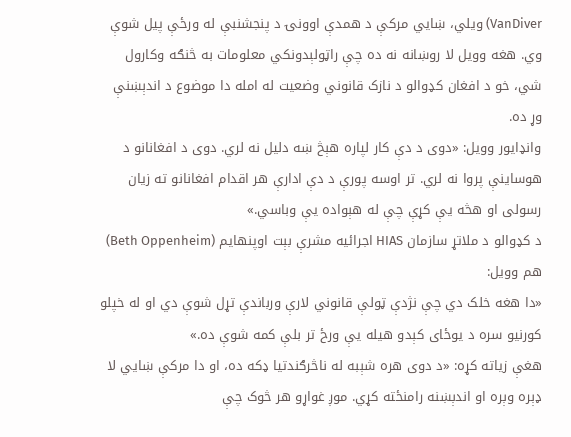VanDiver) ویلي، ښايي مرکې د همدې اوونۍ د پنجشنبې له ورځې پیل شوې وي. هغه وویل لا روښانه نه ده چې راټولېدونکي معلومات به څنګه وکارول شي، خو د افغان کډوالو د نازک قانوني وضعیت له امله دا موضوع د اندېښنې وړ ده.
وانډایور وویل: «دوی د دې کار لپاره هېڅ ښه دلیل نه لري. دوی د افغانانو د هوساینې پروا نه لري. تر اوسه پورې د دې ادارې هر اقدام افغانانو ته زیان رسولی او هڅه یې کړې چې له هېواده یې وباسي.»
د کډوالو د ملاتړ سازمان HIAS اجرائیه مشرې بېت اوپنهایم (Beth Oppenheim) هم وویل:
«دا هغه خلک دي چې نژدې ټولې قانوني لارې ورباندې تړل شوې دي او له خپلو کورنیو سره د یوځای کېدو هیله یې ورځ تر بلې کمه شوې ده.»
هغې زیاته کړه: «د دوی هره شېبه له ناڅرګندتیا ډکه ده، او دا مرکې ښايي لا ډېره وېره او اندېښنه رامنځته کړي. موږ غواړو هر څوک چې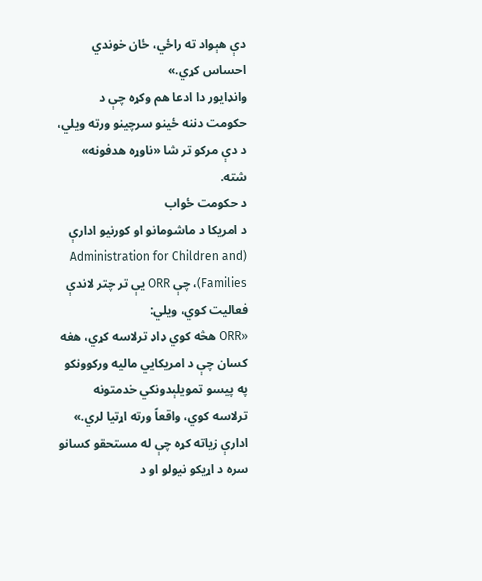دې هېواد ته راځي، ځان خوندي احساس کړي.»
وانډایور دا ادعا هم وکړه چې د حکومت دننه ځینو سرچینو ورته ویلي، د دې مرکو تر شا «ناوړه هدفونه» شته.
د حکومت ځواب
د امریکا د ماشومانو او کورنیو ادارې (Administration for Children and Families)، چې ORR یې تر چتر لاندې فعالیت کوي، ویلي:
«ORR هڅه کوي ډاډ ترلاسه کړي، هغه کسان چې د امریکايي مالیه ورکوونکو په پیسو تمویلېدونکي خدمتونه ترلاسه کوي، واقعاً ورته اړتیا لري.»
ادارې زیاته کړه چې له مستحقو کسانو سره د اړیکو نیولو او د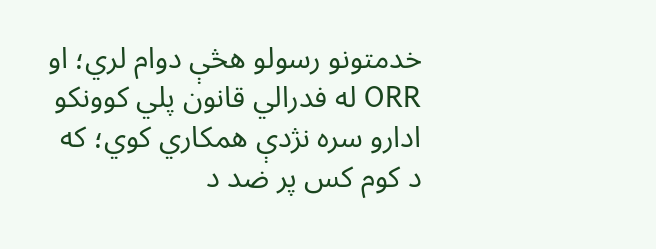خدمتونو رسولو هڅې دوام لري؛ او ORR له فدرالي قانون پلي کوونکو ادارو سره نژدې همکاري کوي؛ که د کوم کس پر ضد د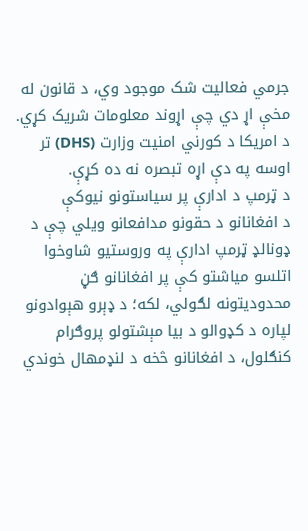جرمي فعالیت شک موجود وي، د قانون له مخې اړ دي چې اړوند معلومات شریک کړي.
د امریکا د کورني امنیت وزارت (DHS) تر اوسه په دې اړه تبصره نه ده کړې.
د ټرمپ د ادارې پر سیاستونو نیوکې
د افغانانو د حقونو مدافعانو ویلي چې د ډونالډ ټرمپ ادارې په وروستیو شاوخوا اتلسو میاشتو کې پر افغانانو ګڼ محدودیتونه لګولي، لکه؛ د ډېرو هېوادونو لپاره د کډوالو د بیا مېشتولو پروګرام کنګلول، د افغانانو څخه د لنډمهال خوندي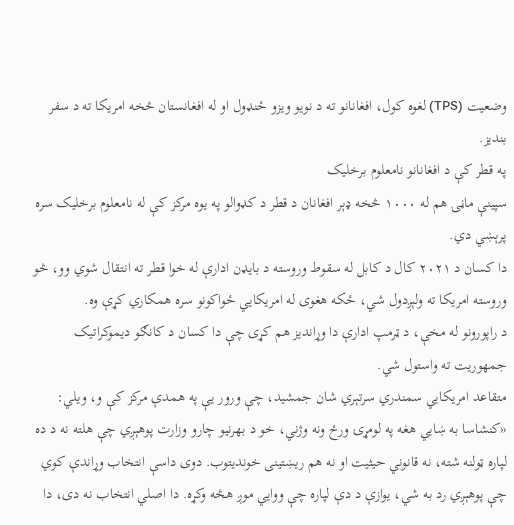وضعیت (TPS) لغوه کول، افغانانو ته د نویو ویزو ځنډول او له افغانستان څخه امریکا ته د سفر بندیز.
په قطر کې د افغانانو نامعلوم برخلیک
سپینې ماڼۍ هم له ۱۰۰۰ څخه ډېر افغانان د قطر د کډوالو په یوه مرکز کې له نامعلوم برخلیک سره پرېښي دي.
دا کسان د ۲۰۲۱ کال د کابل له سقوط وروسته د بایډن ادارې له خوا قطر ته انتقال شوي وو، څو وروسته امریکا ته ولېږدول شي، ځکه هغوی له امریکايي ځواکونو سره همکاري کړې وه.
د راپورونو له مخې، د ټرمپ ادارې دا وړاندیز هم کړی چې دا کسان د کانګو دیموکراتیک جمهوریت ته واستول شي.
متقاعد امریکایي سمندري سرتېري شان جمشید، چې ورور یې په همدې مرکز کې و، ویلي: «کنشاسا به ښايي هغه په لومړۍ ورځ ونه وژني، خو د بهرنیو چارو وزارت پوهېږي چې هلته نه د ده لپاره ټولنه شته، نه قانوني حیثیت او نه هم ریښتینی خوندیتوب. دوی داسې انتخاب وړاندې کوي چې پوهېږي رد به شي، یوازې د دې لپاره چې ووايي موږ هڅه وکړه. دا اصلي انتخاب نه دی، دا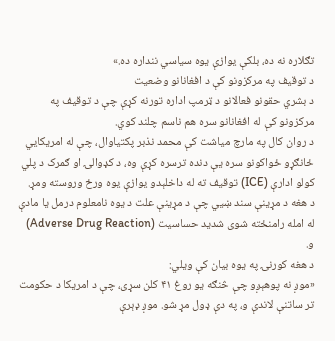تګلاره نه ده، بلکې یوازې یوه سیاسي ننداره ده.»
د توقیف په مرکزونو کې د افغانانو وضعیت
د بشري حقونو فعالانو د ټرمپ اداره تورنه کړې چې د توقیف په مرکزونو کې له افغانانو سره هم ناسم چلند کوي.
د روان کال په مارچ میاشت کې محمد نذبر پکتیاوال، چې له امریکايي ځانګړو ځواکونو سره یې دنده ترسره کړې وه، د کډوالۍ او ګمرک د پلي کولو ادارې (ICE) توقیف ته له داخلېدو یوازې یوه ورځ وروسته ومړ.
د هغه د مړینې سند ښيي چې د مړینې علت د یوه نامعلوم درمل یا مادې له امله رامنځته شوی شدید حساسیت (Adverse Drug Reaction) و.
د هغه کورنۍ په یوه بیان کې ویلي:
«موږ نه پوهېږو چې څنګه یو روغ ۴۱ کلن سړی، چې د امریکا د حکومت تر ساتنې لاندې و، په دې ډول مړ شو. موږ ډېرې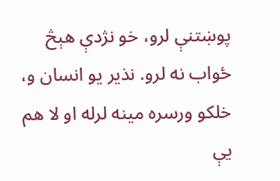پوښتنې لرو، خو نژدې هېڅ ځواب نه لرو. نذیر یو انسان و، خلکو ورسره مینه لرله او لا هم یې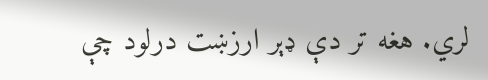لري. هغه تر دې ډېر ارزښت درلود چې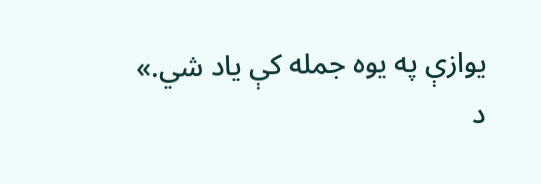یوازې په یوه جمله کې یاد شي.»
د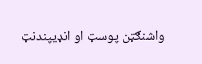واشنګټن پوسټ او انډیپندنټ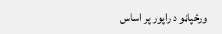ورځپاڼو د راپور پر اساس